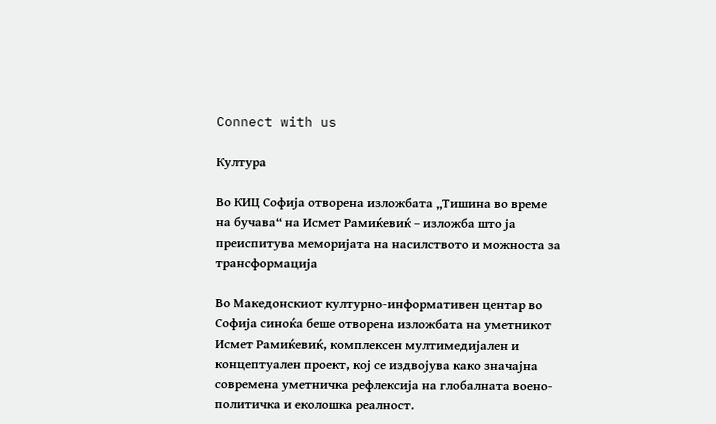Connect with us

Култура

Во КИЦ Софија отворена изложбата „Тишина во време на бучава“ на Исмет Рамиќевиќ – изложба што ја преиспитува меморијата на насилството и можноста за трансформација

Во Македонскиот културно-информативен центар во Софија синоќа беше отворена изложбата на уметникот Исмет Рамиќевиќ, комплексен мултимедијален и концептуален проект, кој се издвојува како значајна современа уметничка рефлексија на глобалната воено-политичка и еколошка реалност.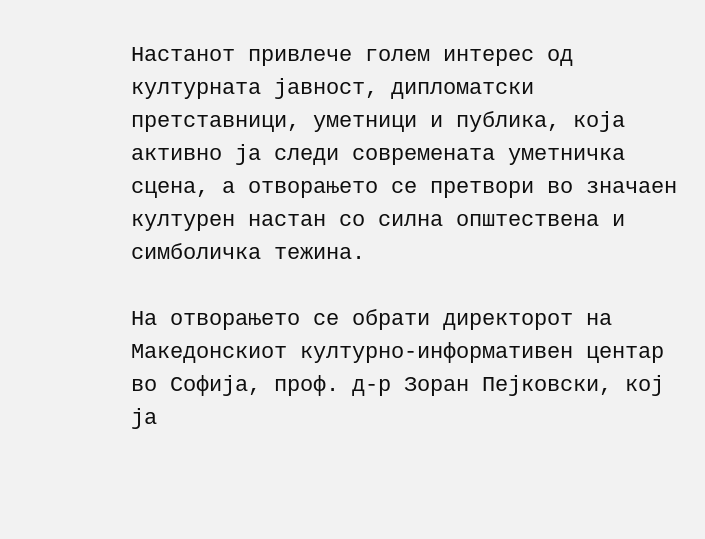Настанот привлече голем интерес од културната јавност, дипломатски претставници, уметници и публика, која активно ја следи современата уметничка сцена, а отворањето се претвори во значаен културен настан со силна општествена и симболичка тежина.

На отворањето се обрати директорот на Македонскиот културно-информативен центар во Софија, проф. д-р Зоран Пејковски, кој ја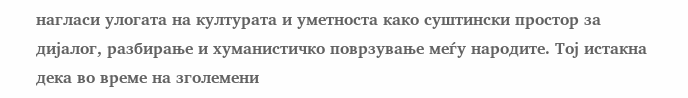нагласи улогата на културата и уметноста како суштински простор за дијалог, разбирање и хуманистичко поврзување меѓу народите. Тој истакна дека во време на зголемени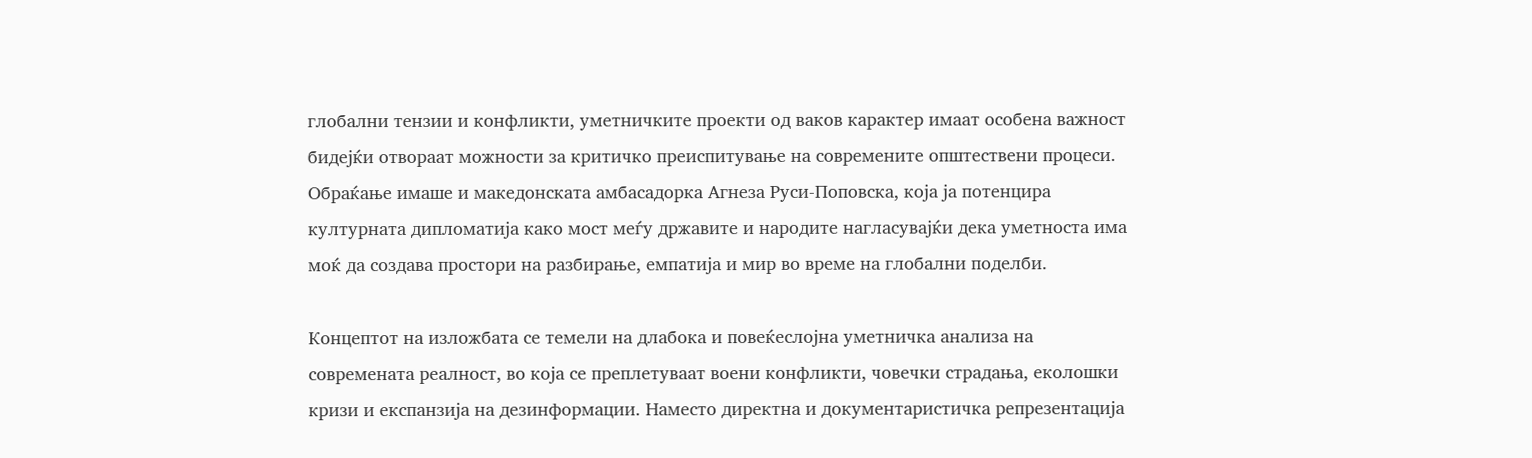глобални тензии и конфликти, уметничките проекти од ваков карактер имаат особена важност бидејќи отвораат можности за критичко преиспитување на современите општествени процеси. Обраќање имаше и македонската амбасадорка Агнеза Руси-Поповска, која ја потенцира културната дипломатија како мост меѓу државите и народите нагласувајќи дека уметноста има моќ да создава простори на разбирање, емпатија и мир во време на глобални поделби.

Концептот на изложбата се темели на длабока и повеќеслојна уметничка анализа на современата реалност, во која се преплетуваат воени конфликти, човечки страдања, еколошки кризи и експанзија на дезинформации. Наместо директна и документаристичка репрезентација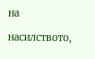на насилството,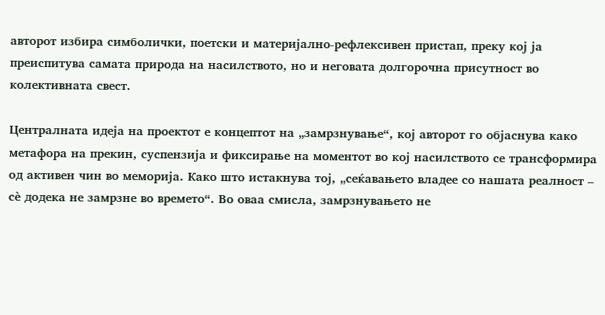авторот избира симболички, поетски и материјално-рефлексивен пристап, преку кој ја преиспитува самата природа на насилството, но и неговата долгорочна присутност во колективната свест.

Централната идеја на проектот е концептот на „замрзнување“, кој авторот го објаснува како метафора на прекин, суспензија и фиксирање на моментот во кој насилството се трансформира од активен чин во меморија. Како што истакнува тој, „сеќавањето владее со нашата реалност – сè додека не замрзне во времето“. Во оваа смисла, замрзнувањето не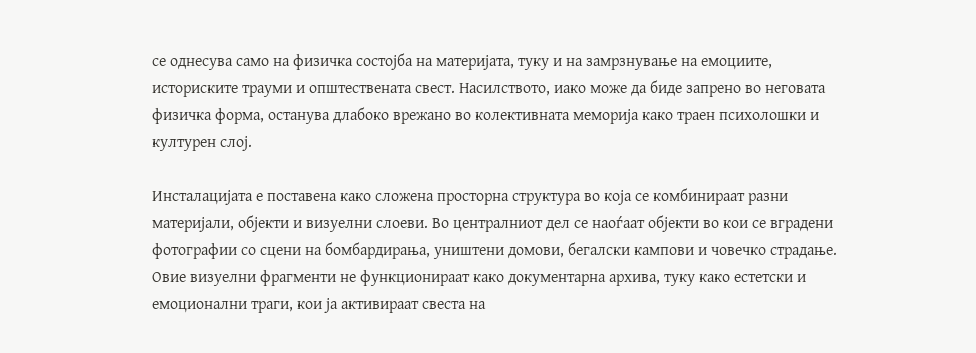се однесува само на физичка состојба на материјата, туку и на замрзнување на емоциите, историските трауми и општествената свест. Насилството, иако може да биде запрено во неговата физичка форма, останува длабоко врежано во колективната меморија како траен психолошки и културен слој.

Инсталацијата е поставена како сложена просторна структура во која се комбинираат разни материјали, објекти и визуелни слоеви. Во централниот дел се наоѓаат објекти во кои се вградени фотографии со сцени на бомбардирања, уништени домови, бегалски кампови и човечко страдање. Овие визуелни фрагменти не функционираат како документарна архива, туку како естетски и емоционални траги, кои ја активираат свеста на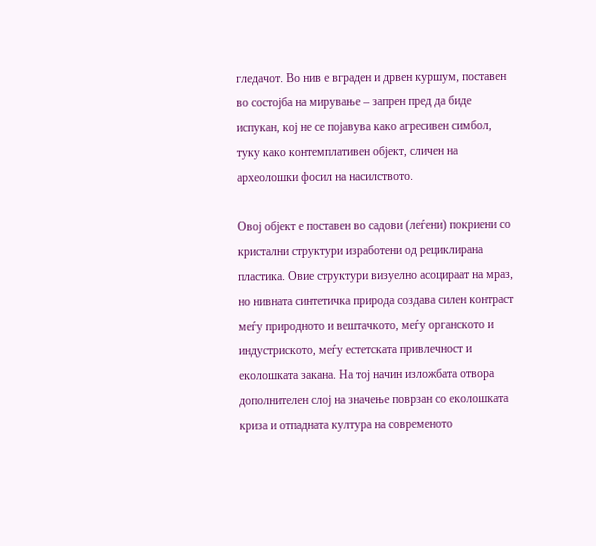гледачот. Во нив е вграден и дрвен куршум, поставен во состојба на мирување – запрен пред да биде испукан, кој не се појавува како агресивен симбол, туку како контемплативен објект, сличен на археолошки фосил на насилството.

Овој објект е поставен во садови (леѓени) покриени со кристални структури изработени од рециклирана пластика. Овие структури визуелно асоцираат на мраз, но нивната синтетичка природа создава силен контраст меѓу природното и вештачкото, меѓу органското и индустриското, меѓу естетската привлечност и еколошката закана. На тој начин изложбата отвора дополнителен слој на значење поврзан со еколошката криза и отпадната култура на современото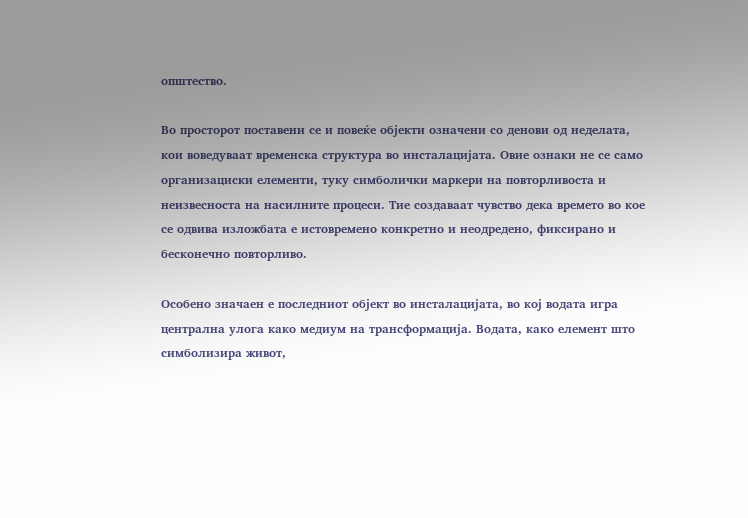општество.

Во просторот поставени се и повеќе објекти означени со денови од неделата, кои воведуваат временска структура во инсталацијата. Овие ознаки не се само организациски елементи, туку симболички маркери на повторливоста и неизвесноста на насилните процеси. Тие создаваат чувство дека времето во кое се одвива изложбата е истовремено конкретно и неодредено, фиксирано и бесконечно повторливо.

Особено значаен е последниот објект во инсталацијата, во кој водата игра централна улога како медиум на трансформација. Водата, како елемент што симболизира живот,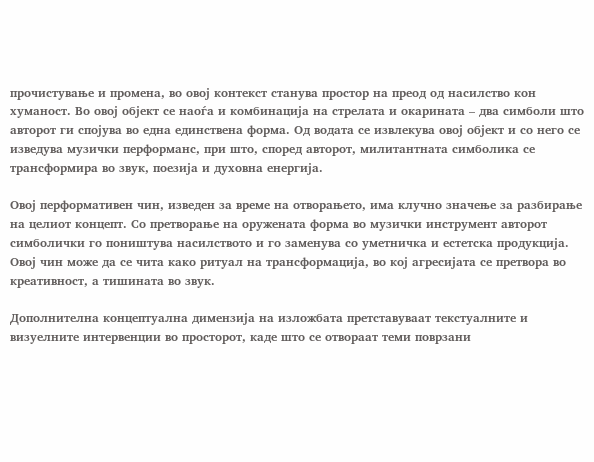прочистување и промена, во овој контекст станува простор на преод од насилство кон хуманост. Во овој објект се наоѓа и комбинација на стрелата и окарината – два симболи што авторот ги спојува во една единствена форма. Од водата се извлекува овој објект и со него се изведува музички перформанс, при што, според авторот, милитантната симболика се трансформира во звук, поезија и духовна енергија.

Овој перформативен чин, изведен за време на отворањето, има клучно значење за разбирање на целиот концепт. Со претворање на оружената форма во музички инструмент авторот симболички го поништува насилството и го заменува со уметничка и естетска продукција. Овој чин може да се чита како ритуал на трансформација, во кој агресијата се претвора во креативност, а тишината во звук.

Дополнителна концептуална димензија на изложбата претставуваат текстуалните и визуелните интервенции во просторот, каде што се отвораат теми поврзани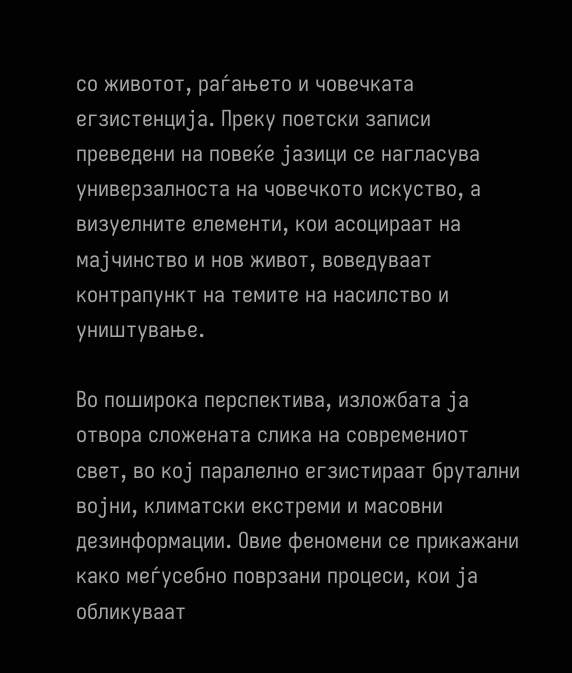со животот, раѓањето и човечката егзистенција. Преку поетски записи преведени на повеќе јазици се нагласува универзалноста на човечкото искуство, а визуелните елементи, кои асоцираат на мајчинство и нов живот, воведуваат контрапункт на темите на насилство и уништување.

Во поширока перспектива, изложбата ја отвора сложената слика на современиот свет, во кој паралелно егзистираат брутални војни, климатски екстреми и масовни дезинформации. Овие феномени се прикажани како меѓусебно поврзани процеси, кои ја обликуваат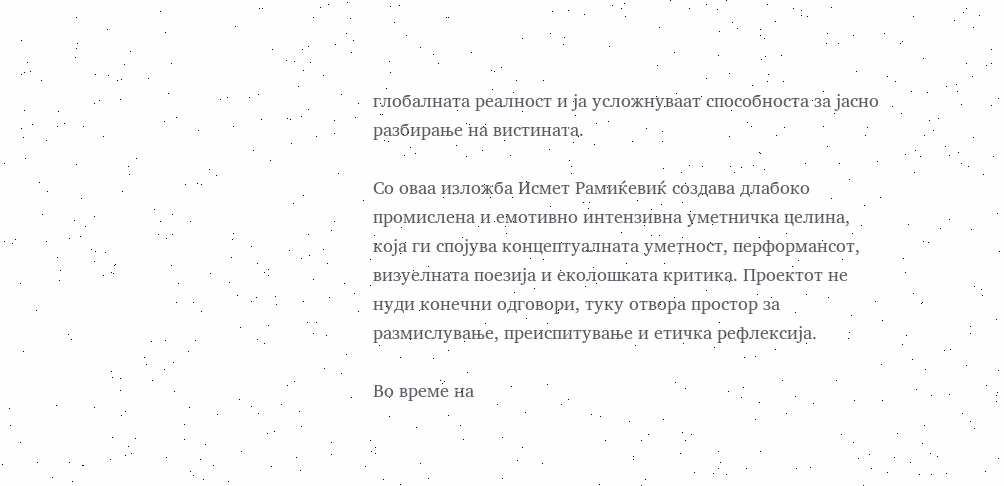глобалната реалност и ја усложнуваат способноста за јасно разбирање на вистината.

Со оваа изложба Исмет Рамиќевиќ создава длабоко промислена и емотивно интензивна уметничка целина, која ги спојува концептуалната уметност, перформансот, визуелната поезија и еколошката критика. Проектот не нуди конечни одговори, туку отвора простор за размислување, преиспитување и етичка рефлексија.

Во време на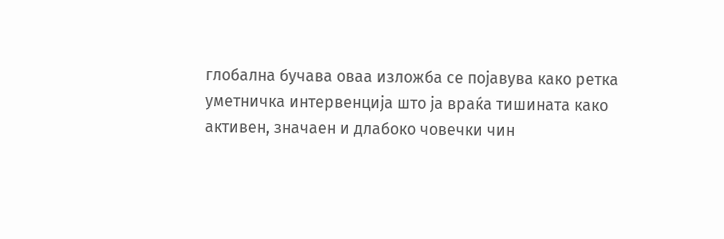глобална бучава оваа изложба се појавува како ретка уметничка интервенција што ја враќа тишината како активен, значаен и длабоко човечки чин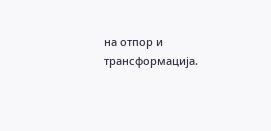на отпор и трансформација.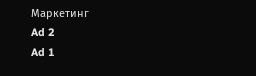Маркетинг
Ad 2
Ad 1